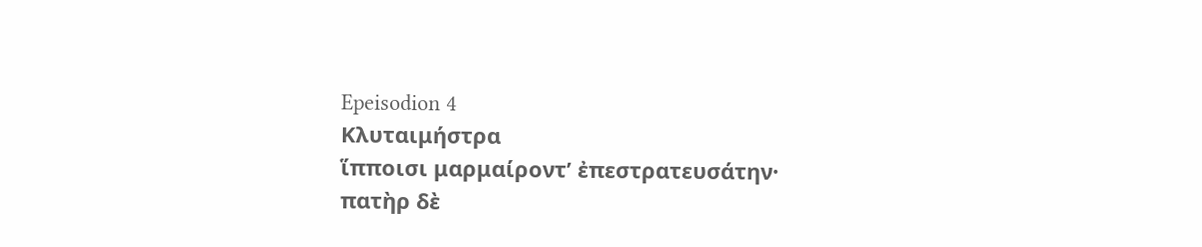Epeisodion 4
Κλυταιμήστρα
ἵπποισι μαρμαίροντʼ ἐπεστρατευσάτην·
πατὴρ δὲ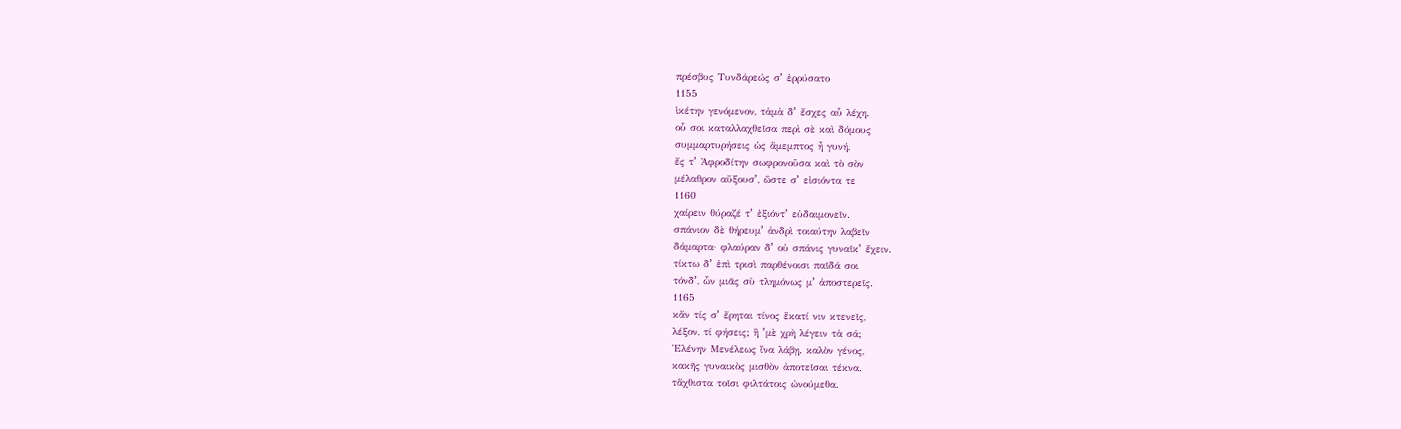πρέσβυς Τυνδάρεώς σʼ ἐρρύσατο
1155
ἱκέτην γενόμενον, τἀμὰ δʼ ἔσχες αὖ λέχη.
οὗ σοι καταλλαχθεῖσα περὶ σὲ καὶ δόμους
συμμαρτυρήσεις ὡς ἄμεμπτος ἦ γυνή,
ἔς τʼ Ἀφροδίτην σωφρονοῦσα καὶ τὸ σὸν
μέλαθρον αὔξουσʼ, ὥστε σʼ εἰσιόντα τε
1160
χαίρειν θύραζέ τʼ ἐξιόντʼ εὐδαιμονεῖν.
σπάνιον δὲ θήρευμʼ ἀνδρὶ τοιαύτην λαβεῖν
δάμαρτα· φλαύραν δʼ οὐ σπάνις γυναῖκʼ ἔχειν.
τίκτω δʼ ἐπὶ τρισὶ παρθένοισι παῖδά σοι
τόνδʼ, ὧν μιᾶς σὺ τλημόνως μʼ ἀποστερεῖς.
1165
κἄν τίς σʼ ἔρηται τίνος ἕκατί νιν κτενεῖς,
λέξον, τί φήσεις; ἢ ʼμὲ χρὴ λέγειν τὰ σά;
Ἑλένην Μενέλεως ἵνα λάβῃ. καλὸν γένος,
κακῆς γυναικὸς μισθὸν ἀποτεῖσαι τέκνα.
τἄχθιστα τοῖσι φιλτάτοις ὠνούμεθα.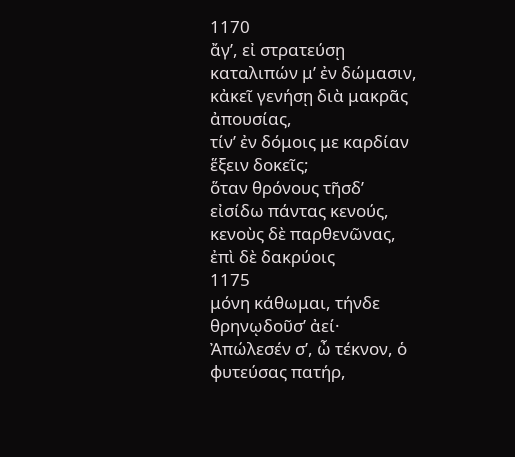1170
ἄγʼ, εἰ στρατεύσῃ καταλιπών μʼ ἐν δώμασιν,
κἀκεῖ γενήσῃ διὰ μακρᾶς ἀπουσίας,
τίνʼ ἐν δόμοις με καρδίαν ἕξειν δοκεῖς;
ὅταν θρόνους τῆσδʼ εἰσίδω πάντας κενούς,
κενοὺς δὲ παρθενῶνας, ἐπὶ δὲ δακρύοις
1175
μόνη κάθωμαι, τήνδε θρηνῳδοῦσʼ ἀεί·
Ἀπώλεσέν σʼ, ὦ τέκνον, ὁ φυτεύσας πατήρ,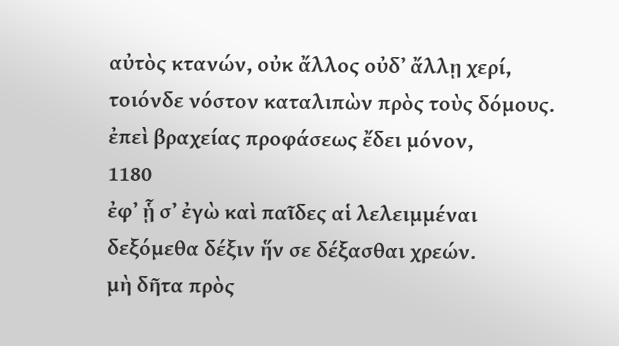αὐτὸς κτανών, οὐκ ἄλλος οὐδʼ ἄλλῃ χερί,
τοιόνδε νόστον καταλιπὼν πρὸς τοὺς δόμους.
ἐπεὶ βραχείας προφάσεως ἔδει μόνον,
1180
ἐφʼ ᾗ σʼ ἐγὼ καὶ παῖδες αἱ λελειμμέναι
δεξόμεθα δέξιν ἥν σε δέξασθαι χρεών.
μὴ δῆτα πρὸς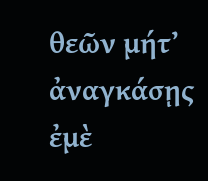θεῶν μήτʼ ἀναγκάσῃς ἐμὲ